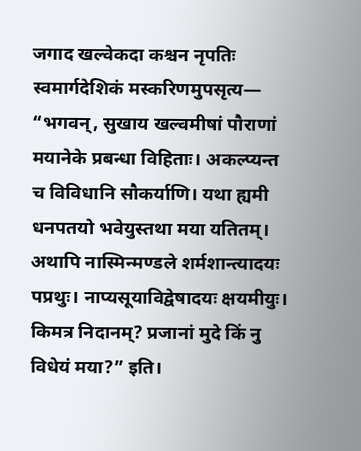जगाद खल्वेकदा कश्चन नृपतिः स्वमार्गदेशिकं मस्करिणमुपसृत्य— “भगवन्, सुखाय खल्वमीषां पौराणां मयानेके प्रबन्धा विहिताः। अकल्प्यन्त च विविधानि सौकर्याणि। यथा ह्यमी धनपतयो भवेयुस्तथा मया यतितम्। अथापि नास्मिन्मण्डले शर्मशान्त्यादयः पप्रथुः। नाप्यसूयाविद्वेषादयः क्षयमीयुः। किमत्र निदानम्? प्रजानां मुदे किं नु विधेयं मया?” इति।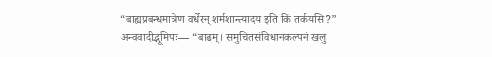“बाह्यप्रबन्धमात्रेण वर्धेरन् शर्मशान्त्यादय इति किं तर्कयसि?”
अन्ववादीद्भूमिपः— “बाढम्। समुचितसंविधानकल्पनं खलु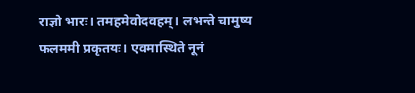राज्ञो भारः। तमहमेवोदवहम्। लभन्ते चामुष्य फलममी प्रकृतयः। एवमास्थिते नूनं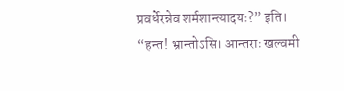प्रवर्धेरन्नेव शर्मशान्त्यादयः?” इति।
“हन्त! भ्रान्तोऽसि। आन्तराः खल्वमी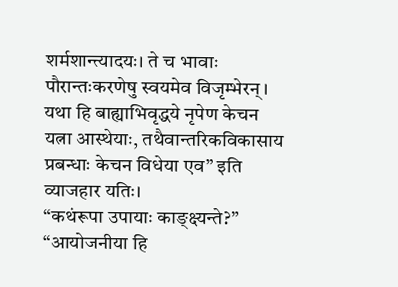शर्मशान्त्यादयः। ते च भावाः पौरान्तःकरणेषु स्वयमेव विजृम्भेरन्। यथा हि बाह्याभिवृद्धये नृपेण केचन यत्ना आस्थेयाः, तथैवान्तरिकविकासाय प्रबन्धाः केचन विधेया एव” इति व्याजहार यतिः।
“कथंरूपा उपायाः काङ्क्ष्यन्ते?”
“आयोजनीया हि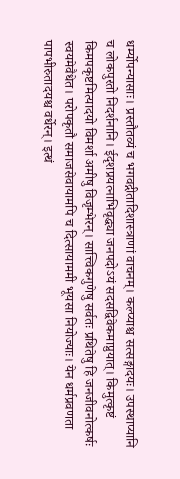धर्म्योपन्यासाः। प्रस्तौतव्यं च भगवद्गीतादिशास्त्राणां वाचनम्। कल्प्याश्च सत्सङ्गादयः। उपस्थाप्यानि च लोकपुरतो निदर्शनानि। ईदृशप्रयत्नाभिवृद्ध्या जनपदोऽयं सदसद्विवेकमाप्नुयात्। किमुत्कृष्टं किमपकृष्टमित्यादयो विमर्शा अमीषु विजृम्भेरन्। सात्त्विकगुणेषु सर्वतः प्रथितेषु हि जनजीवनोत्कर्षः स्वयमेवैधेत। परोपकृतौ समाजसेवायामपि च दित्सायाममी भूयसा नियोज्याः। येन धर्मप्रवणता पापभीरुतादयश्च वर्धेरन्। इत्थं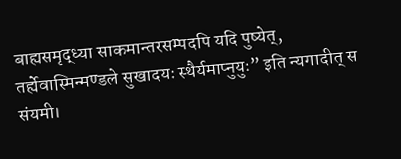बाह्यसमृद्ध्या साकमान्तरसम्पदपि यदि पुष्येत्, तर्ह्येवास्मिन्मण्डले सुखादयः स्थैर्यमाप्नुयुः” इति न्यगादीत् स संयमी।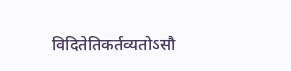विदितेतिकर्तव्यतोऽसौ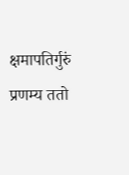क्षमापतिर्गुरुं प्रणम्य ततो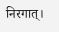निरगात्।